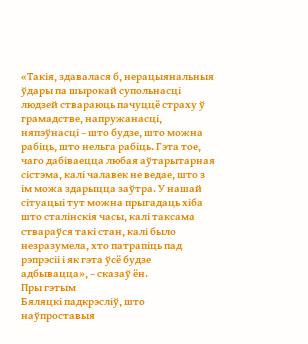«Такія, здавалася б, нерацыянальныя ўдары па шырокай супольнасці людзей ствараюць пачуццё страху ў грамадстве, напружанасці, няпэўнасці – што будзе, што можна рабіць, што нельга рабіць. Гэта тое, чаго дабіваецца любая аўтарытарная сістэма, калі чалавек не ведае, што з ім можа здарыцца заўтра. У нашай сітуацыі тут можна прыгадаць хіба што сталінскія часы, калі таксама ствараўся такі стан, калі было незразумела, хто патрапіць пад рэпрэсіі і як гэта ўсё будзе адбывацца», – сказаў ён.
Пры гэтым
Бяляцкі падкрэсліў, што наўпроставыя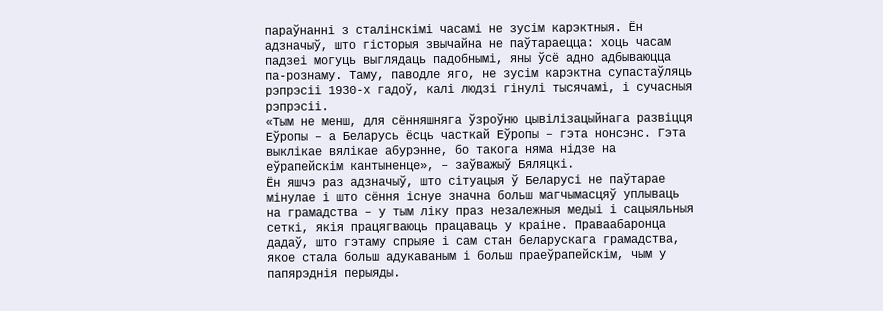параўнанні з сталінскімі часамі не зусім карэктныя. Ён адзначыў, што гісторыя звычайна не паўтараецца: хоць часам падзеі могуць выглядаць падобнымі, яны ўсё адно адбываюцца па-рознаму. Таму, паводле яго, не зусім карэктна супастаўляць рэпрэсіі 1930-х гадоў, калі людзі гінулі тысячамі, і сучасныя рэпрэсіі.
«Тым не менш, для сённяшняга ўзроўню цывілізацыйнага развіцця Еўропы – а Беларусь ёсць часткай Еўропы – гэта нонсэнс. Гэта выклікае вялікае абурэнне, бо такога няма нідзе на еўрапейскім кантыненце», – заўважыў Бяляцкі.
Ён яшчэ раз адзначыў, што сітуацыя ў Беларусі не паўтарае мінулае і што сёння існуе значна больш магчымасцяў уплываць на грамадства – у тым ліку праз незалежныя медыі і сацыяльныя сеткі, якія працягваюць працаваць у краіне. Праваабаронца дадаў, што гэтаму спрыяе і сам стан беларускага грамадства, якое стала больш адукаваным і больш праеўрапейскім, чым у папярэднія перыяды.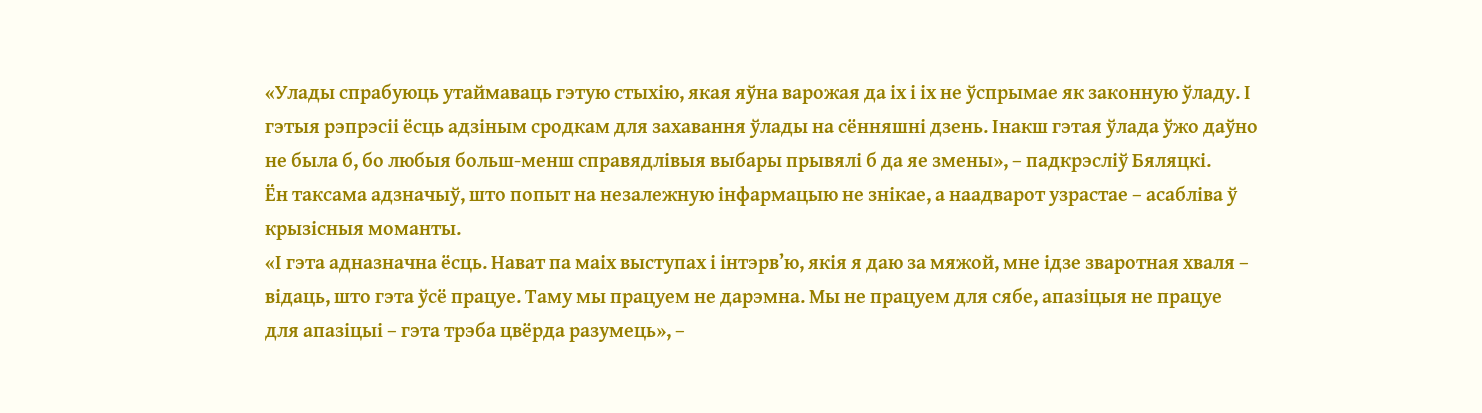«Улады спрабуюць утаймаваць гэтую стыхію, якая яўна варожая да іх і іх не ўспрымае як законную ўладу. І гэтыя рэпрэсіі ёсць адзіным сродкам для захавання ўлады на сённяшні дзень. Інакш гэтая ўлада ўжо даўно не была б, бо любыя больш-менш справядлівыя выбары прывялі б да яе змены», – падкрэсліў Бяляцкі.
Ён таксама адзначыў, што попыт на незалежную інфармацыю не знікае, а наадварот узрастае – асабліва ў крызісныя моманты.
«І гэта адназначна ёсць. Нават па маіх выступах і інтэрв’ю, якія я даю за мяжой, мне ідзе зваротная хваля – відаць, што гэта ўсё працуе. Таму мы працуем не дарэмна. Мы не працуем для сябе, апазіцыя не працуе для апазіцыі – гэта трэба цвёрда разумець», –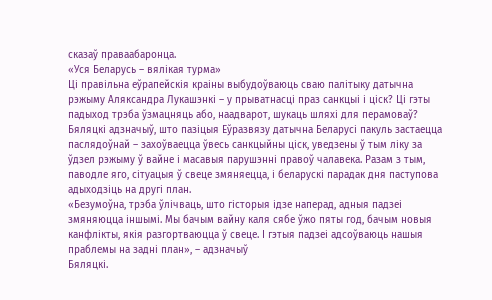сказаў праваабаронца.
«Уся Беларусь – вялікая турма»
Ці правільна еўрапейскія краіны выбудоўваюць сваю палітыку датычна рэжыму Аляксандра Лукашэнкі – у прыватнасці праз санкцыі і ціск? Ці гэты падыход трэба ўзмацняць або, наадварот, шукаць шляхі для перамоваў?
Бяляцкі адзначыў, што пазіцыя Еўразвязу датычна Беларусі пакуль застаецца паслядоўнай – захоўваецца ўвесь санкцыйны ціск, уведзены ў тым ліку за ўдзел рэжыму ў вайне і масавыя парушэнні правоў чалавека. Разам з тым, паводле яго, сітуацыя ў свеце змяняецца, і беларускі парадак дня паступова адыходзіць на другі план.
«Безумоўна, трэба ўлічваць, што гісторыя ідзе наперад, адныя падзеі змяняюцца іншымі. Мы бачым вайну каля сябе ўжо пяты год, бачым новыя канфлікты, якія разгортваюцца ў свеце. І гэтыя падзеі адсоўваюць нашыя праблемы на задні план», – адзначыў
Бяляцкі.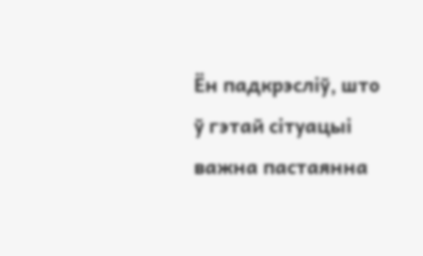Ён падкрэсліў, што ў гэтай сітуацыі важна пастаянна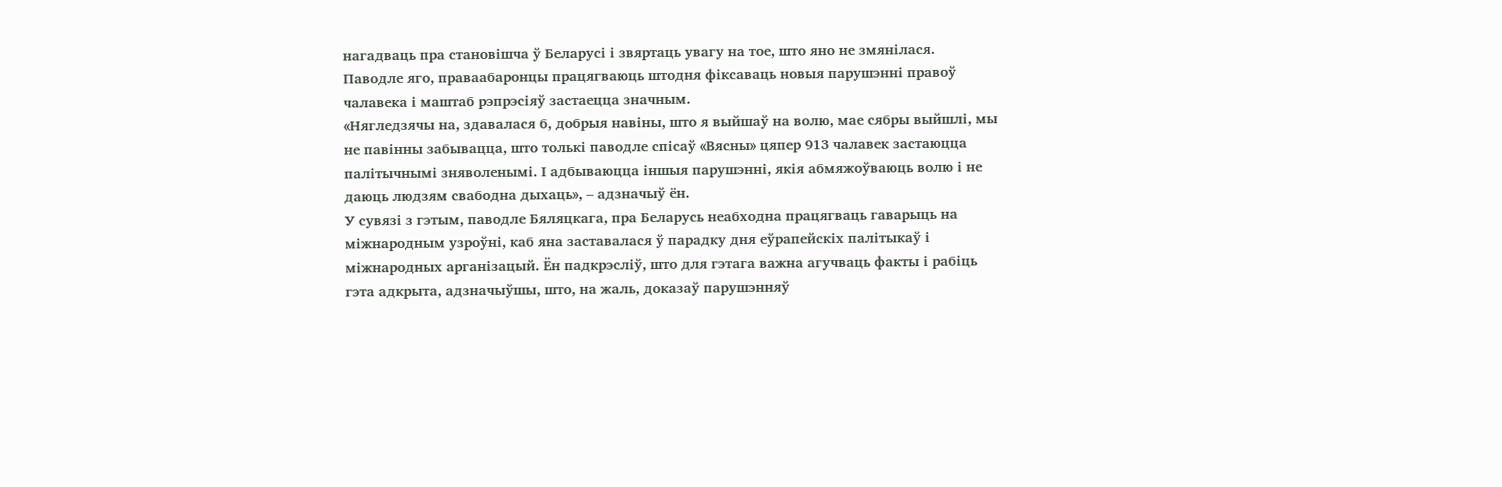нагадваць пра становішча ў Беларусі і звяртаць увагу на тое, што яно не змянілася. Паводле яго, праваабаронцы працягваюць штодня фіксаваць новыя парушэнні правоў чалавека і маштаб рэпрэсіяў застаецца значным.
«Нягледзячы на, здавалася б, добрыя навіны, што я выйшаў на волю, мае сябры выйшлі, мы не павінны забывацца, што толькі паводле спісаў «Вясны» цяпер 913 чалавек застаюцца палітычнымі зняволенымі. І адбываюцца іншыя парушэнні, якія абмяжоўваюць волю і не даюць людзям свабодна дыхаць», – адзначыў ён.
У сувязі з гэтым, паводле Бяляцкага, пра Беларусь неабходна працягваць гаварыць на міжнародным узроўні, каб яна заставалася ў парадку дня еўрапейскіх палітыкаў і міжнародных арганізацый. Ён падкрэсліў, што для гэтага важна агучваць факты і рабіць гэта адкрыта, адзначыўшы, што, на жаль, доказаў парушэнняў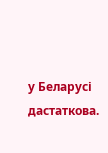у Беларусі дастаткова.